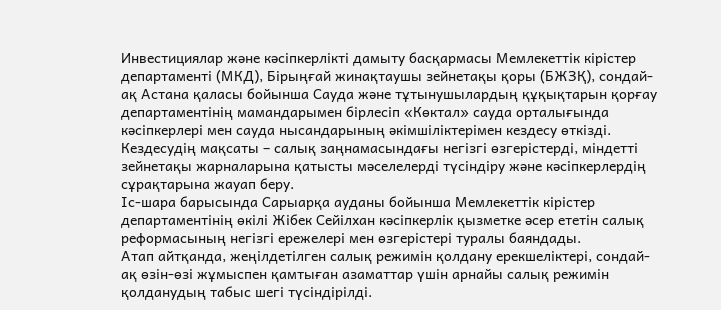Инвестициялар және кәсіпкерлікті дамыту басқармасы Мемлекеттік кірістер департаменті (МКД), Бірыңғай жинақтаушы зейнетақы қоры (БЖЗҚ), сондай-ақ Астана қаласы бойынша Сауда және тұтынушылардың құқықтарын қорғау департаментінің мамандарымен бірлесіп «Көктал» сауда орталығында кәсіпкерлері мен сауда нысандарының әкімшіліктерімен кездесу өткізді.
Кездесудің мақсаты – салық заңнамасындағы негізгі өзгерістерді, міндетті зейнетақы жарналарына қатысты мәселелерді түсіндіру және кәсіпкерлердің сұрақтарына жауап беру.
Іс-шара барысында Сарыарқа ауданы бойынша Мемлекеттік кірістер департаментінің өкілі Жібек Сейілхан кәсіпкерлік қызметке әсер ететін салық реформасының негізгі ережелері мен өзгерістері туралы баяндады.
Атап айтқанда, жеңілдетілген салық режимін қолдану ерекшеліктері, сондай-ақ өзін-өзі жұмыспен қамтыған азаматтар үшін арнайы салық режимін қолданудың табыс шегі түсіндірілді.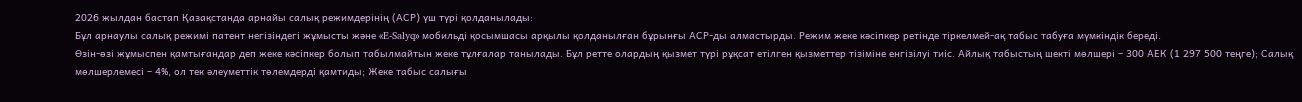2026 жылдан бастап Қазақстанда арнайы салық режимдерінің (АСР) үш түрі қолданылады:
Бұл арнаулы салық режимі патент негізіндегі жұмысты және «E-Salyq» мобильді қосымшасы арқылы қолданылған бұрынғы АСР-ды алмастырды. Режим жеке кәсіпкер ретінде тіркелмей-ақ табыс табуға мүмкіндік береді.
Өзін-өзі жұмыспен қамтығандар деп жеке кәсіпкер болып табылмайтын жеке тұлғалар танылады. Бұл ретте олардың қызмет түрі рұқсат етілген қызметтер тізіміне енгізілуі тиіс. Айлық табыстың шекті мөлшері – 300 АЕК (1 297 500 теңге); Салық мөлшерлемесі – 4%, ол тек әлеуметтік төлемдерді қамтиды; Жеке табыс салығы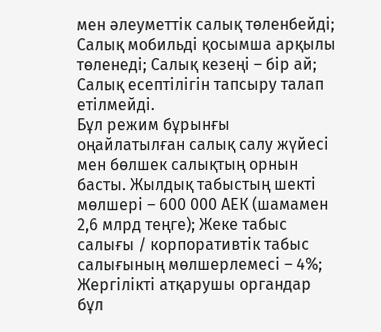мен әлеуметтік салық төленбейді; Салық мобильді қосымша арқылы төленеді; Салық кезеңі – бір ай; Салық есептілігін тапсыру талап етілмейді.
Бұл режим бұрынғы оңайлатылған салық салу жүйесі мен бөлшек салықтың орнын басты. Жылдық табыстың шекті мөлшері – 600 000 АЕК (шамамен 2,6 млрд теңге); Жеке табыс салығы / корпоративтік табыс салығының мөлшерлемесі – 4%; Жергілікті атқарушы органдар бұл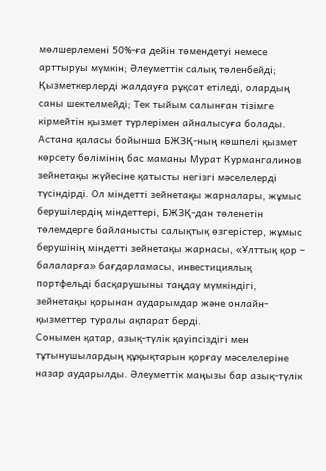мөлшерлемені 50%-ға дейін төмендетуі немесе арттыруы мүмкін; Әлеуметтік салық төленбейді; Қызметкерлерді жалдауға рұқсат етіледі, олардың саны шектелмейді; Тек тыйым салынған тізімге кірмейтін қызмет түрлерімен айналысуға болады.
Астана қаласы бойынша БЖЗҚ-ның көшпелі қызмет көрсету бөлімінің бас маманы Мурат Курмангалинов зейнетақы жүйесіне қатысты негізгі мәселелерді түсіндірді. Ол міндетті зейнетақы жарналары, жұмыс берушілердің міндеттері, БЖЗҚ-дан төленетін төлемдерге байланысты салықтық өзгерістер, жұмыс берушінің міндетті зейнетақы жарнасы, «Ұлттық қор – балаларға» бағдарламасы, инвестициялық портфельді басқарушыны таңдау мүмкіндігі, зейнетақы қорынан аударымдар және онлайн-қызметтер туралы ақпарат берді.
Сонымен қатар, азық-түлік қауіпсіздігі мен тұтынушылардың құқықтарын қорғау мәселелеріне назар аударылды. Әлеуметтік маңызы бар азық-түлік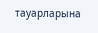тауарларына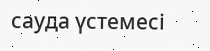сауда үстемесі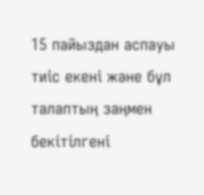15 пайыздан аспауы тиіс екені және бұл талаптың заңмен бекітілгені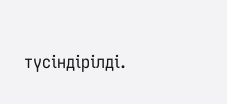түсіндірілді.